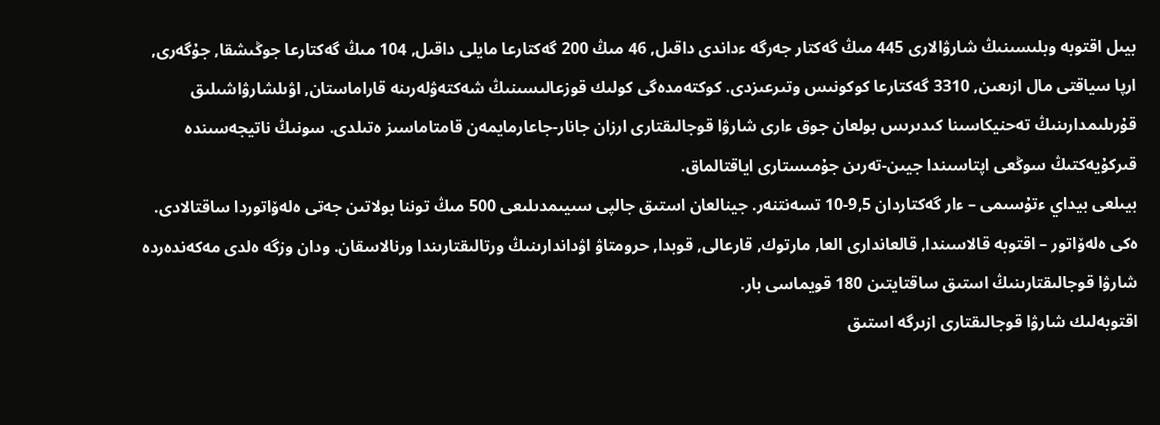بيىل اقتوبە وبلىسىنىڭ شارۋالارى 445 مىڭ گەكتار جەرگە ءداندى داقىل, 46 مىڭ 200 گەكتارعا مايلى داقىل, 104 مىڭ گەكتارعا جوڭىشقا, جۇگەرى, ارپا سياقتى مال ازىعىن, 3310 گەكتارعا كوكونىس وتىرعىزدى. كوكتەمدەگى كولىك قوزعالىسىنىڭ شەكتەۋلەرىنە قاراماستان, اۋىلشارۋاشىلىق قۇرىلىمدارىنىڭ تەحنيكاسىنا كىدىرىس بولعان جوق ءارى شارۋا قوجالىقتارى ارزان جانار-جاعارمايمەن قامتاماسىز ەتىلدى. سونىڭ ناتيجەسىندە قىركۇيەكتىڭ سوڭعى اپتاسىندا جيىن-تەرىن جۇمىستارى اياقتالماق.
بيىلعى بيداي ءتۇسىمى – ءار گەكتاردان 9,5-10 تسەنتنەر. جينالعان استىق جالپى سىيىمدىلىعى 500 مىڭ توننا بولاتىن جەتى ەلەۆاتوردا ساقتالادى. ەكى ەلەۆاتور – اقتوبە قالاسىندا, قالعاندارى العا, مارتوك, قارعالى, قوبدا, حرومتاۋ اۋداندارىنىڭ ورتالىقتارىندا ورنالاسقان. ودان وزگە ەلدى مەكەندەردە شارۋا قوجالىقتارىنىڭ استىق ساقتايتىن 180 قويماسى بار.
اقتوبەلىك شارۋا قوجالىقتارى ازىرگە استىق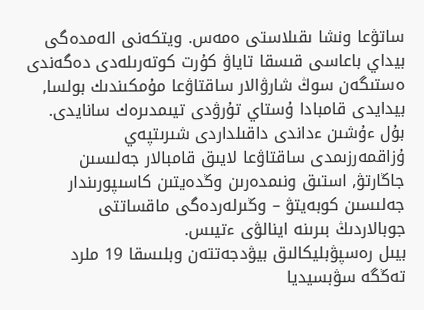ساتۋعا ونشا ىقىلاستى ەمەس. ويتكەنى الەمدەگى بيداي باعاسى قىسقا تاياۋ كۇرت كوتەرىلەدى دەگەندى ەستىگەن سوڭ شارۋالار ساقتاۋعا مۇمكىندىك بولسا, بيدايدى قامبادا ۇستاي تۇرۋدى تيىمدىرەك سانايدى. بۇل ءۇشىن ءداندى داقىلداردى شىرىتپەي ۇزاقمەرزىمدى ساقتاۋعا لايىق قامبالار جەلىسىن جاڭارتۋ, استىق ونىمدەرىن وڭدەيتىن كاسىپورىندار جەلىسىن كوبەيتۋ – وڭىرلەردەگى ماقساتتى جوبالاردىڭ بىرىنە اينالۋى ءتيىس.
بيىل رەسپۋبليكالىق بيۋدجەتتەن وبلىسقا 19 ملرد تەڭگە سۋبسيديا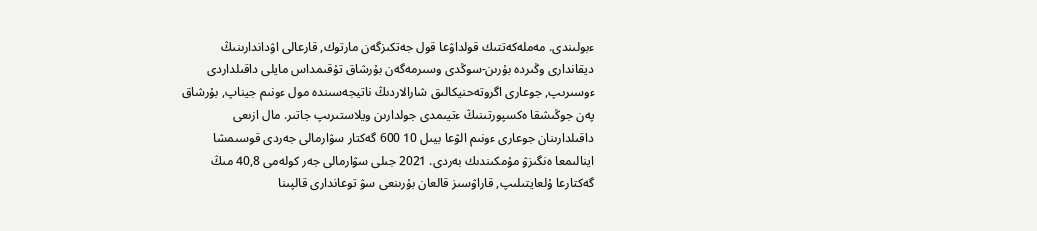ءبولىندى. مەملەكەتتىك قولداۋعا قول جەتكىزگەن مارتوك, قارعالى اۋداندارىنىڭ ديقاندارى وڭىردە بۇرىن-سوڭدى وسىرمەگەن بۇرشاق تۇقىمداس مايلى داقىلداردى ءوسىرىپ, جوعارى اگروتەحنيكالىق شارالاردىڭ ناتيجەسىندە مول ءونىم جيناپ, بۇرشاق پەن جوڭىشقا ەكسپورتىنىڭ ءتيىمدى جولدارىن ويلاستىرىپ جاتىر. مال ازىعى داقىلدارىنان جوعارى ءونىم الۋعا بيىل 10 600 گەكتار سۋارمالى جەردى قوسىمشا اينالىمعا ەنگىزۋ مۇمكىندىك بەردى. 2021 جىلى سۋارمالى جەر كولەمى 40,8 مىڭ گەكتارعا ۇلعايتىلىپ, قاراۋسىز قالعان بۇرىنعى سۋ توعاندارى قالپىنا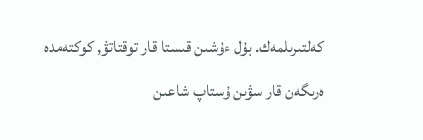كەلتىرىلمەك. بۇل ءۇشىن قىستا قار توقتاتۋ, كوكتەمدە ەرىگەن قار سۋىن ۇستاپ شاعىن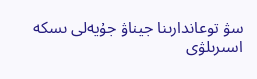سۋ توعاندارىنا جيناۋ جۇيەلى ىسكە اسىرىلۋى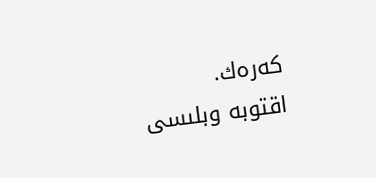كەرەك.
اقتوبە وبلىسى